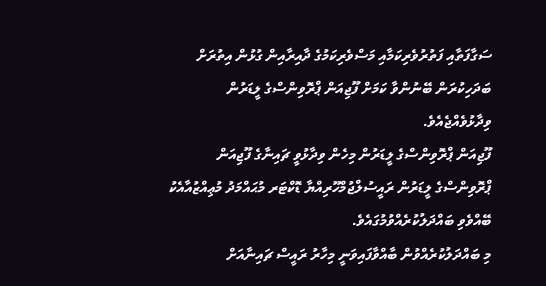ސަގާފަތާއި ފަތުރުވެރިކަމާއި މަސްވެރިކަމުގެ ދާއިރާއިން ގުޅުން އިތުރަށް ބަދަހިކުރަން ބޭނުންވާ ކަމަށް ފޫޖިއަން ޕްރޮވިންސްގެ ލީޑަރުން ވިދާޅުވެއްޖެއެވެ.
ފޫޖިއަން ޕްރޮވިންސްގެ ލީޑަރުން މިހެން ވިދާޅުވީ ޗައިނާގެ ފޫޖިއަން ޕްރޮވިންސްގެ ލީޑަރުން ރައީސުލްޖުމްހޫރިއްޔާ ޑޮކްޓަރ މުޙައްމަދު މުޢިއްޒުއާއެކު ބޭއްވެވި ބައްދަލުކުރެއްވުމުގައެވެ.
މި ބައްދަލުކުރެއްވުން ބާއްވާފައިވަނީ މިހާރު ރައީސް ޗައިނާއަށް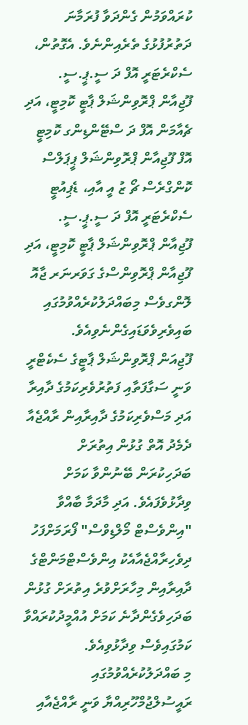ކުރައްވަމުން ގެންދަވާ ފުރަމާނަ ދަތުރުފުޅުގެ ތެރެއިންނެވެ. އެގޮތުން، ސެކްރެޓަރީ އޮފް ދަ ސީ.ޕީ.ސީ. ފޫޖިއާން ޕްރޮވިންޝަލް ޕާޓީ ކޮމިޓީ، އަދި ޗެއާމަން އޮފް ދަ ސްޓޭންޑިންގ ކޮމިޓީ އޮފް ފޫޖިއާން ޕްރޮވިންޝަލް ޕީޕަލްސް ކޮންގްރެސް ޗޯ ޒު އީ އާއި، ޑެޕިއުޓީ ސެކްރެޓަރީ އޮފް ދަ ސީ.ޕީ.ސީ. ފޫޖިއާން ޕްރޮވިންޝަލް ޕާޓީ ކޮމިޓީ، އަދި ފޫޖިއާން ޕްރޮވިންސްގެ ގަވަރނަރ ޖާއޮ ލޮންގވެސް މިބައްދަލުކުރެއްވުމުގައި ބައިވެރިވެވަޑައިގެންނެވިއެވެ.
ފޫޖިއަން ޕްރޮވިންޝަލް ޕާޓީގެ ސެކެޓްރީ ވަނީ ސަގާފަތާއި ފަތުރުވެރިކަމުގެ ދާއިރާ އަދި މަސްވެރިކަމުގެ ދާއިރާއިން ރާއްޖެއާ ދެމެދު އޮތް ގުޅުން އިތުރަށް ބަދަހިކުރަން ބޭނުންވާ ކަމަށް ވިދާޅުވެފައެވެ. އަދި މާދަމާ ބާއްވާ "އިންވެސްޓް މޯލްޑިވްސް" ފޯރަމަށްފަހު ދިވެހިރާއްޖެއާއެކު އިންވެސްޓްމަންޓްގެ ދާއިރާއިން މިހާރަށްވުރެ އިތުރަށް ގުޅުން ބަދަހިވެގެންދާނެ ކަމަށް އުއްމީދުކުރައްވާ ކަމުގައިވެސް ވިދާޅުވިއެވެ.
މި ބައްދަލުކުރެއްވުމުގައި ރައީސުލްޖުމްހޫރިއްޔާ ވަނީ ރާއްޖެއާއި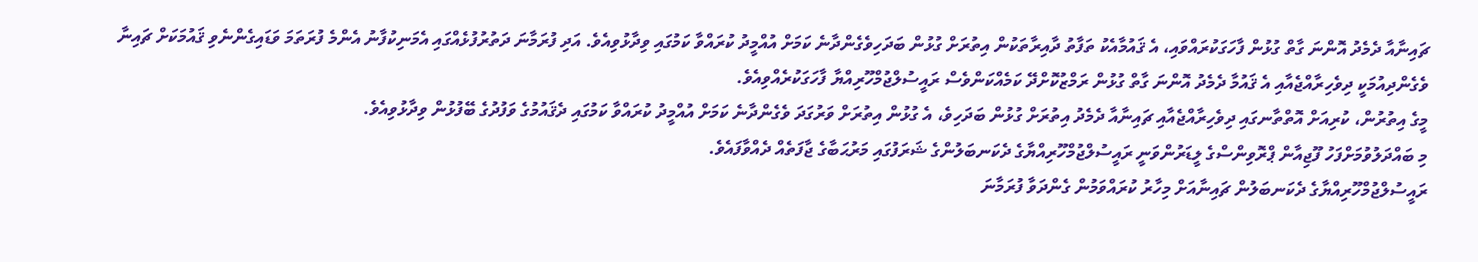ޗައިނާއާ ދެމެދު އޮންނަ ގާތް ގުޅުން ފާހަގަކުރައްވައި، އެ ޤައުމާއެކު ތަފާތު ދާއިރާތަކުން އިތުރަށް ގުޅުން ބަދަހިވެގެންދާނެ ކަމަށް އުއްމީދު ކުރައްވާ ކަމުގައި ވިދާޅުވިއެވެ. އަދި ފުރަމާނަ ދަތުރުފުޅެއްގައި އެމަނިކުފާނު އެންމެ ފުރަތަމަ ވަޑައިގެންނެވި ޤައުމަކަށް ޗައިނާ ވެގެންދިއުމަކީ ދިވެހިރާއްޖެއާއި އެ ޤައުމާ ދެމެދު އޮންނަ ގާތް ގުޅުން ރަމްޒުކޮށްދޭ ކަމެއްކަންވެސް ރައީސުލްޖުމްހޫރިއްޔާ ފާހަގަކުރެއްވިއެވެ.
މީގެ އިތުރުން، ކުރިއަށް އޮތްތާނގައި ދިވެހިރާއްޖެއާއި ޗައިނާއާ ދެމެދު އިތުރަށް ގުޅުން ބަދަހިވެ، އެ ގުޅުން އިތުރަށް ވަރުގަދަ ވެގެންދާނެ ކަމަށް އުއްމީދު ކުރައްވާ ކަމުގައި ދެޤައުމުގެ ވަފުދުގެ ބޭފުޅުން ވިދާޅުވިއެވެ.
މި ބައްދަލުވުމަށްފަހު ފޫޖިއާން ޕްރޮވިންސްގެ ލީޑަރުންވަނީ ރައީސުލްޖުމްހޫރިއްޔާގެ ދެކަނބަލުންގެ ޝަރަފުގައި މަރުޙަބާގެ ޖާފަތެއް ދެއްވާފައެވެ.
ރައީސުލްޖުމްހޫރިއްޔާގެ ދެކަނބަލުން ޗައިނާއަށް މިހާރު ކުރައްވަމުން ގެންދަވާ ފުރަމާނަ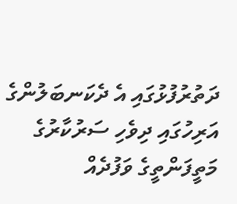ދަތުރުފުޅުގައި އެ ދެކަނބަލުންގެ އަރިހުގައި ދިވެހި ސަރުކާރުގެ މަތީފަންތީގެ ވަފުދެއް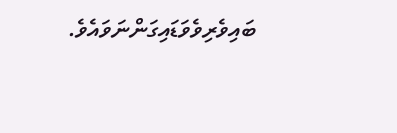ބައިވެރިވެވަޑައިގަންނަވައެވެ.